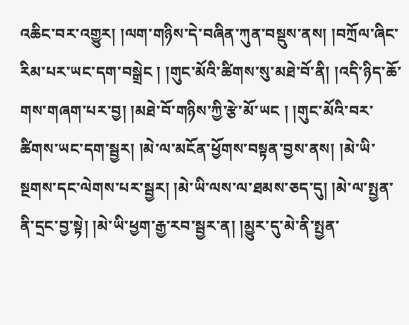འཆིང་བར་འགྱུར། །ལག་གཉིས་དེ་བཞིན་ཀུན་བསྡུས་ནས། །བཀྲོལ་ཞིང་རིམ་པར་ཡང་དག་བསྒྲེང ། །གུང་མོའི་ཚིགས་སུ་མཐེ་བོ་ནི། །འདི་ཉིད་ཆོ་གས་གཞག་པར་བྱ། །མཐེ་བོ་གཉིས་ཀྱི་རྩེ་མོ་ཡང ། །གུང་མོའི་བར་ཚིགས་ཡང་དག་སྦྱར། །མེ་ལ་མངོན་ཕྱོགས་བསྟན་བྱས་ནས། །མེ་ཡི་སྔགས་དང་ལེགས་པར་སྦྱར། །མེ་ཡི་ལས་ལ་ཐམས་ཅད་དུ། །མེ་ལ་སྤྱན་ནི་དྲང་བྱ་སྟེ། །མེ་ཡི་ཕྱག་རྒྱ་རབ་སྦྱར་ན། །མྱུར་དུ་མེ་ནི་སྤྱན་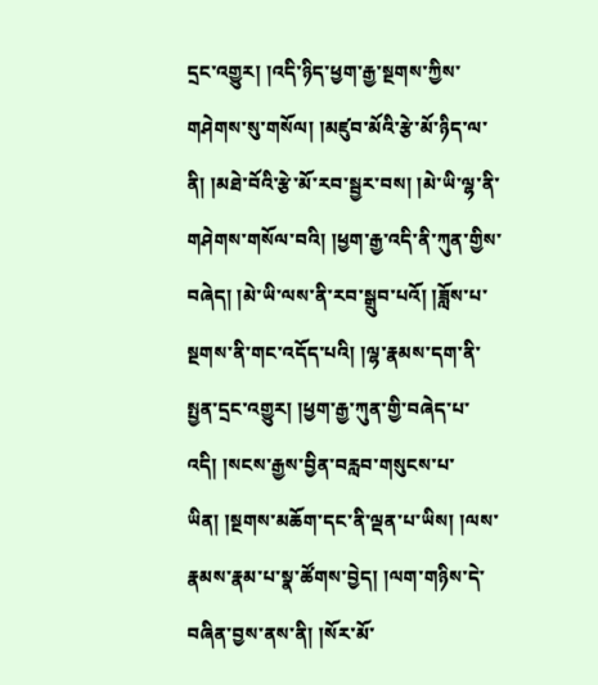དྲང་འགྱུར། །འདི་ཉིད་ཕྱག་རྒྱ་སྔགས་ཀྱིས་གཤེགས་སུ་གསོལ། །མཛུབ་མོའི་རྩེ་མོ་ཉིད་ལ་ནི། །མཐེ་བོའི་རྩེ་མོ་རབ་སྦྱར་བས། །མེ་ཡི་ལྷ་ནི་གཤེགས་གསོལ་བའི། །ཕྱག་རྒྱ་འདི་ནི་ཀུན་གྱིས་བཞེད། །མེ་ཡི་ལས་ནི་རབ་སྒྲུབ་པའོ། །ཟློས་པ་སྔགས་ནི་གང་འདོད་པའི། །ལྷ་རྣམས་དག་ནི་སྤྱན་དྲང་འགྱུར། །ཕྱག་རྒྱ་ཀུན་གྱི་བཞེད་པ་འདི། །སངས་རྒྱས་བྱིན་བརླབ་གསུངས་པ་ཡིན། །སྔགས་མཆོག་དང་ནི་ལྡན་པ་ཡིས། །ལས་རྣམས་རྣམ་པ་སྣ་ཚོགས་བྱེད། །ལག་གཉིས་དེ་བཞིན་བྱས་ནས་ནི། །སོར་མོ་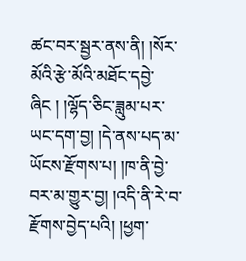ཚང་བར་སྦྱར་ནས་ནི། །སོར་མོའི་རྩེ་མོའི་མཐོང་དབྱེ་ཞིང ། །ལྷོད་ཅིང་ཟླུམ་པར་ཡང་དག་བྱ། །དེ་ནས་པད་མ་ཡོངས་རྫོགས་པ། །ཁ་ནི་བྱེ་བར་མ་གྱུར་བྱ། །འདི་ནི་རེ་བ་རྫོགས་བྱེད་པའི། །ཕྱག་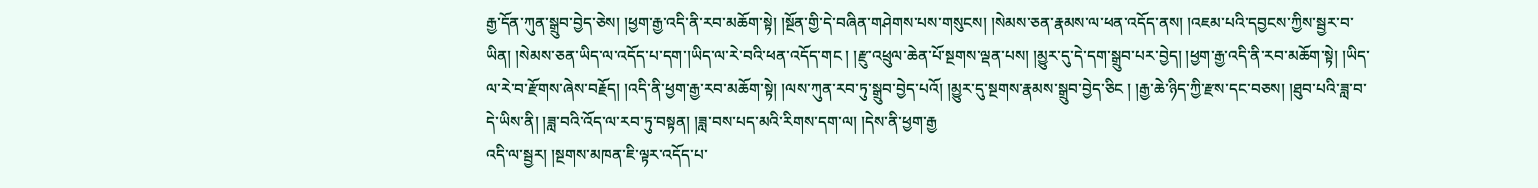རྒྱ་དོན་ཀུན་སྒྲུབ་བྱེད་ཅེས། །ཕྱག་རྒྱ་འདི་ནི་རབ་མཆོག་སྟེ། །སྔོན་གྱི་དེ་བཞིན་གཤེགས་པས་གསུངས། །སེམས་ཅན་རྣམས་ལ་ཕན་འདོད་ནས། །འཇམ་པའི་དབྱངས་ཀྱིས་སྦྱར་བ་ཡིན། །སེམས་ཅན་ཡིད་ལ་འདོད་པ་དག་།ཡིད་ལ་རེ་བའི་ཕན་འདོད་གང ། །རྫུ་འཕྲུལ་ཆེན་པོ་སྔགས་ལྡན་པས། །མྱུར་དུ་དེ་དག་སྒྲུབ་པར་བྱེད། །ཕྱག་རྒྱ་འདི་ནི་རབ་མཆོག་སྟེ། །ཡིད་ལ་རེ་བ་རྫོགས་ཞེས་བརྗོད། །འདི་ནི་ཕྱག་རྒྱ་རབ་མཆོག་སྟེ། །ལས་ཀུན་རབ་ཏུ་སྒྲུབ་བྱེད་པའོ། །མྱུར་དུ་སྔགས་རྣམས་སྒྲུབ་བྱེད་ཅིང ། །རྒྱ་ཆེ་ཉིད་ཀྱི་རྫས་དང་བཅས། །ཐུབ་པའི་ཟླ་བ་དེ་ཡིས་ནི། །ཟླ་བའི་འོད་ལ་རབ་ཏུ་བསྟན། །ཟླ་བས་པད་མའི་རིགས་དག་ལ། །དེས་ནི་ཕྱག་རྒྱ
འདི་ལ་སྦྱར། །སྔགས་མཁན་ཇི་ལྟར་འདོད་པ་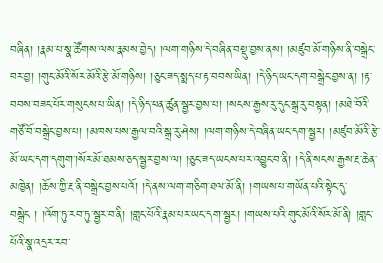བཞིན། །རྣམ་པ་སྣ་ཚོགས་ལས་རྣམས་བྱེད། །ལག་གཉིས་དེ་བཞིན་བསྡུ་བྱས་ནས། །མཛུབ་མོ་གཉིས་ནི་བསྒྲེང་བར་བྱ། །གུང་མོའི་སོར་མོའི་རྩེ་མོ་གཉིས། །ཅུང་ཟད་སྨད་པ་རྟ་བབས་ཡིན། །དེ་ཉིད་ཡང་དག་བསྒྲེང་བྱས་ན། །རྟ་བབས་བཟང་པོར་གསུངས་པ་ཡིན། །དེ་ཉིད་ཕན་ཚུན་སྦྱར་བྱས་པ། །སངས་རྒྱས་རུ་དུང་སྒྲ་རུ་བསྟན། །མཐེ་བོའི་གཙོ་བོ་བསྒྲེང་བྱས་པ། །མཁས་པས་རྒྱལ་བའི་སྒྲ་རུ་ཤེས། །ལག་གཉིས་དེ་བཞིན་ཡང་དག་སྦྱར། །མཛུབ་མོའི་རྩེ་མོ་ཡང་དག་དགུག་།སོར་མོ་ཐམས་ཅད་སྦྱར་བྱས་ལ། །ཅུང་ཟད་ཡངས་པར་འབྱུང་བ་ནི། །དེ་ནི་སངས་རྒྱས་རྔ་ཆེན་མཁྱེན། །ཆོས་ཀྱི་རྔ་ནི་བསྒྲེང་བྱས་པའོ། །དེ་ནས་ལག་གཅིག་ཐལ་མོ་ནི། །གཡས་པ་གཡོན་པའི་སྟེང་དུ་བསྒྲེང ། །འོག་ཏུ་རབ་ཏུ་སྦྱར་བ་ནི། །གླང་པོའི་རྣམ་པར་ཡང་དག་སྦྱར། །གཡས་པའི་གུང་མོའི་སོར་མོ་ནི། །གླང་པོའི་སྣ་འདྲར་རབ་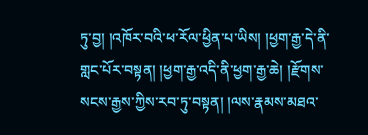ཏུ་བྱ། །འཁོར་བའི་ཕ་རོལ་ཕྱིན་པ་ཡིས། །ཕྱག་རྒྱ་དེ་ནི་གླང་པོར་བསྟན། །ཕྱག་རྒྱ་འདི་ནི་ཕྱག་རྒྱ་ཆེ། །རྫོགས་སངས་རྒྱས་ཀྱིས་རབ་ཏུ་བསྟན། །ལས་རྣམས་མཐའ་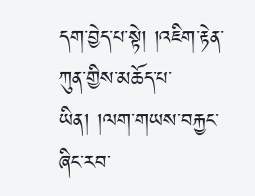དག་བྱེད་པ་སྟེ། །འཇིག་རྟེན་ཀུན་གྱིས་མཆོད་པ་ཡིན། །ལག་གཡས་བརྐྱང་ཞིང་རབ་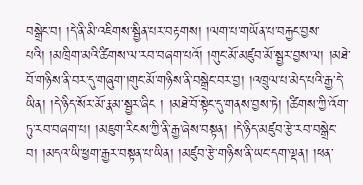བསྒྲེང་བ། །དེ་ནི་མི་འཇིགས་སྦྱིན་པར་བརྟགས། །ལག་པ་གཡོན་པ་བརྐྱང་བྱས་པའི། །མཁྲིག་མའི་ཚིགས་ལ་རབ་བཞག་པའོ། །གུང་མོ་མཛུབ་མོ་སྦྱར་བྱས་ལ། །མཐེ་བོ་གཉིས་ནི་བར་དུ་གཞུག་།གུང་མོ་གཉིས་ནི་བསྒྲེང་བར་བྱ། །འཁྲུལ་པ་མེད་པའི་རྒྱ་དེ་ཡིན། །དེ་ཉིད་སོར་མོ་རྣམ་སྦྱར་ཞིང ། །མཐེ་བོ་སྟེང་དུ་གནས་བྱས་ཏེ། །ཚིགས་ཀྱི་འོག་ཏུ་རབ་བཞག་པ། །མཇུག་རིངས་ཀྱི་ནི་རྒྱ་ཞེས་བསྟན། །དེ་ཉིད་མཛུབ་རྩེ་རབ་བསྒྲེང་བ། །མདའ་ཡི་ཕྱག་རྒྱར་བསྟན་པ་ཡིན། །མཛུབ་རྩེ་གཉིས་ནི་ཡང་དག་ལྡན། །ཕན་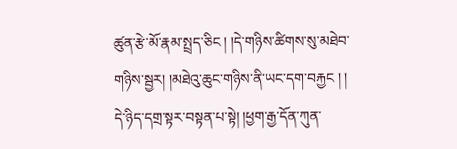ཚུན་རྩེ་མོ་རྣམ་སྤྲད་ཅིང ། །དེ་གཉིས་ཚིགས་སུ་མཐེབ་གཉིས་སྦྱར། །མཐེའུ་ཆུང་གཉིས་ནི་ཡང་དག་བརྐྱང ། །
དེ་ཉིད་དགྲ་སྟར་བསྟན་པ་སྟེ། །ཕྱག་རྒྱ་དོན་ཀུན་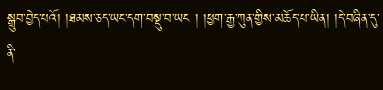སྒྲུབ་བྱེད་པའོ། །ཐམས་ཅད་ཡང་དག་བསྡུ་བ་ཡང ། །ཕྱག་རྒྱ་ཀུན་གྱིས་མཆོད་པ་ཡིན། །དེ་བཞིན་དུ་ནི་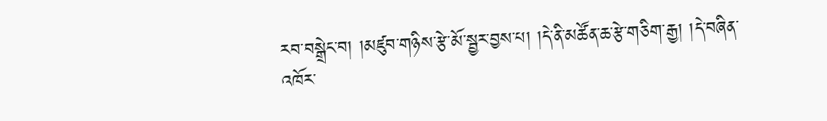རབ་བསྒྲེང་བ། །མཛུབ་གཉིས་རྩེ་མོ་སྦྱར་བྱས་པ། །དེ་ནི་མཚོན་ཆ་རྩེ་གཅིག་རྒྱ། །དེ་བཞིན་འཁོར་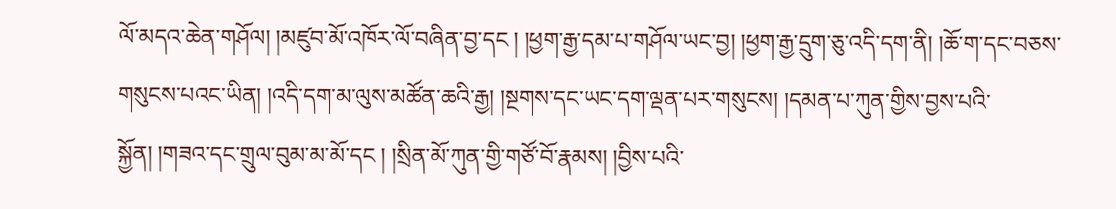ལོ་མདའ་ཆེན་གཤོལ། །མཛུབ་མོ་འཁོར་ལོ་བཞིན་བྱ་དང ། །ཕྱག་རྒྱ་དམ་པ་གཤོལ་ཡང་བྱ། །ཕྱག་རྒྱ་དྲུག་ཅུ་འདི་དག་ནི། །ཆོ་ག་དང་བཅས་གསུངས་པའང་ཡིན། །འདི་དག་མ་ལུས་མཚོན་ཆའི་རྒྱ། །སྔགས་དང་ཡང་དག་ལྡན་པར་གསུངས། །དམན་པ་ཀུན་གྱིས་བྱས་པའི་སྐྱོན། །གཟའ་དང་གྲུལ་བུམ་མ་མོ་དང ། །སྲིན་མོ་ཀུན་གྱི་གཙོ་བོ་རྣམས། །བྱིས་པའི་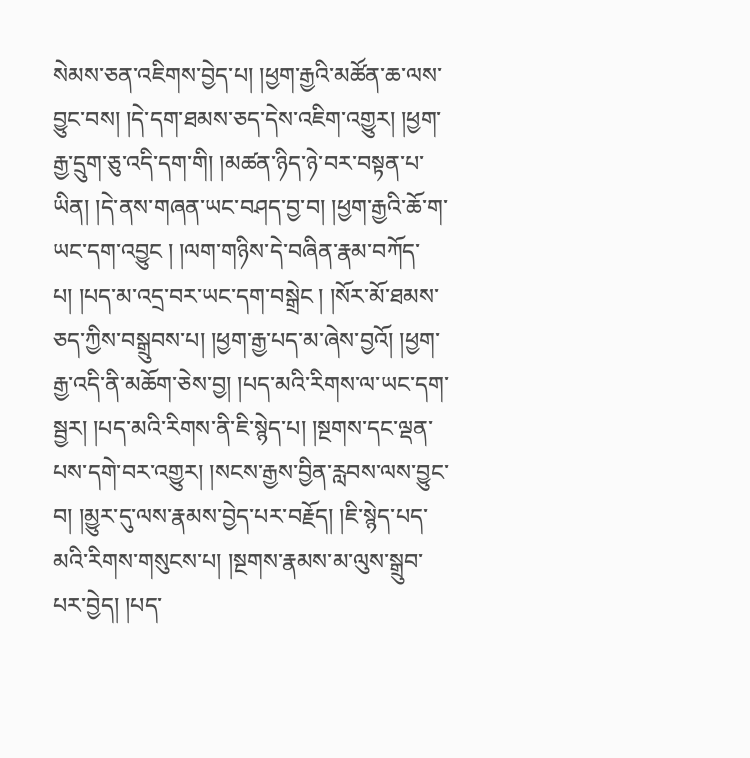སེམས་ཅན་འཇིགས་བྱེད་པ། །ཕྱག་རྒྱའི་མཚོན་ཆ་ལས་བྱུང་བས། །དེ་དག་ཐམས་ཅད་དེས་འཇིག་འགྱུར། །ཕྱག་རྒྱ་དྲུག་ཅུ་འདི་དག་གི། །མཚན་ཉིད་ཉེ་བར་བསྟན་པ་ཡིན། །དེ་ནས་གཞན་ཡང་བཤད་བྱ་བ། །ཕྱག་རྒྱའི་ཆོ་ག་ཡང་དག་འབྱུང ། །ལག་གཉིས་དེ་བཞིན་རྣམ་བཀོད་པ། །པད་མ་འདྲ་བར་ཡང་དག་བསྒྲེང ། །སོར་མོ་ཐམས་ཅད་ཀྱིས་བསྒྲུབས་པ། །ཕྱག་རྒྱ་པད་མ་ཞེས་བྱའོ། །ཕྱག་རྒྱ་འདི་ནི་མཆོག་ཅེས་བྱ། །པད་མའི་རིགས་ལ་ཡང་དག་སྦྱར། །པད་མའི་རིགས་ནི་ཇི་སྙེད་པ། །སྔགས་དང་ལྡན་པས་དགེ་བར་འགྱུར། །སངས་རྒྱས་བྱིན་རླབས་ལས་བྱུང་བ། །མྱུར་དུ་ལས་རྣམས་བྱེད་པར་བརྗོད། །ཇི་སྙེད་པད་མའི་རིགས་གསུངས་པ། །སྔགས་རྣམས་མ་ལུས་སྒྲུབ་པར་བྱེད། །པད་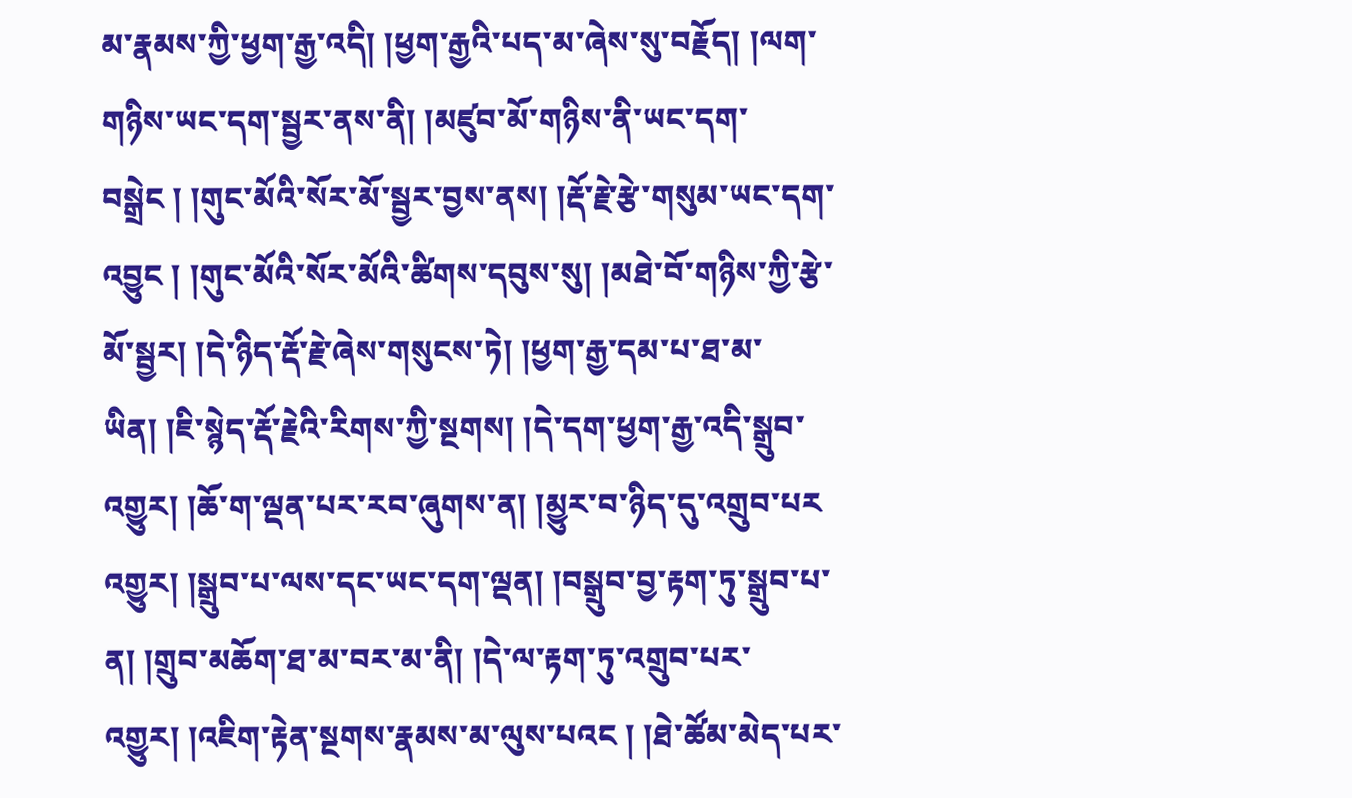མ་རྣམས་ཀྱི་ཕྱག་རྒྱ་འདི། །ཕྱག་རྒྱའི་པད་མ་ཞེས་སུ་བརྗོད། །ལག་གཉིས་ཡང་དག་སྦྱར་ནས་ནི། །མཛུབ་མོ་གཉིས་ནི་ཡང་དག་བསྒྲེང ། །གུང་མོའི་སོར་མོ་སྦྱར་བྱས་ནས། །རྡོ་རྗེ་རྩེ་གསུམ་ཡང་དག་འབྱུང ། །གུང་མོའི་སོར་མོའི་ཚིགས་དབུས་སུ། །མཐེ་བོ་གཉིས་ཀྱི་རྩེ་མོ་སྦྱར། །དེ་ཉིད་རྡོ་རྗེ་ཞེས་གསུངས་ཏེ། །ཕྱག་རྒྱ་དམ་པ་ཐ་མ་ཡིན། །ཇི་སྙེད་རྡོ་རྗེའི་རིགས་ཀྱི་སྔགས། །དེ་དག་ཕྱག་རྒྱ་འདི་སྒྲུབ་འགྱུར། །ཆོ་ག་ལྡན་པར་རབ་ཞུགས་ན། །མྱུར་བ་ཉིད་དུ་འགྲུབ་པར
འགྱུར། །སྒྲུབ་པ་ལས་དང་ཡང་དག་ལྡན། །བསྒྲུབ་བྱ་རྟག་ཏུ་སྒྲུབ་པ་ན། །གྲུབ་མཆོག་ཐ་མ་བར་མ་ནི། །དེ་ལ་རྟག་ཏུ་འགྲུབ་པར་འགྱུར། །འཇིག་རྟེན་སྔགས་རྣམས་མ་ལུས་པའང ། །ཐེ་ཚོམ་མེད་པར་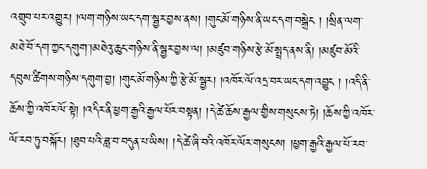འགྲུབ་པར་འགྱུར། །ལག་གཉིས་ཡང་དག་སྦྱར་བྱས་ནས། །གུང་མོ་གཉིས་ནི་ཡང་དག་བསྒྲེང ། །སྲིན་ལག་མཐེ་བོ་དག་ཀྱང་དགུག་།མཐེའུ་ཆུང་གཉིས་ནི་སྦྱར་བྱས་ལ། །མཛུབ་གཉིས་རྩེ་མོ་སྤྲད་ནས་ནི། །མཛུབ་མོའི་དབུས་ཚིགས་གཉིས་དགུག་བྱ། །གུང་མོ་གཉིས་ཀྱི་རྩེ་མོ་སྦྱར། །འཁོར་ལོ་འདྲ་བར་ཡང་དག་འབྱུང ། །འདི་ནི་ཆོས་ཀྱི་འཁོར་ལོ་སྟེ། །འདིར་ནི་ཕྱག་རྒྱའི་རྒྱལ་པོར་བསྟན། །དེ་ཚེ་ཆོས་རྒྱལ་གྱིས་གསུངས་ཏེ། །ཆོས་ཀྱི་འཁོར་ལོ་རབ་ཏུ་བསྐོར། །ཐུབ་པའི་ཟླ་བ་བདུན་པ་ཡིས། །དེ་ཚེ་ཞི་བའི་འཁོར་ལོར་གསུངས། །ཕྱག་རྒྱའི་རྒྱལ་པོ་རབ་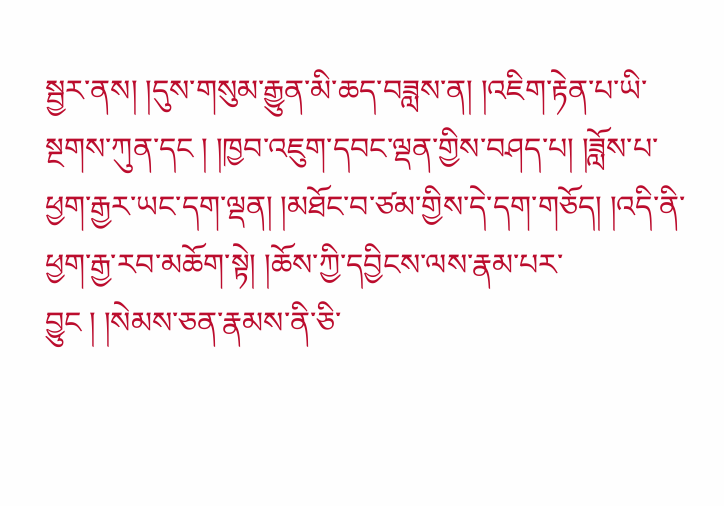སྦྱར་ནས། །དུས་གསུམ་རྒྱུན་མི་ཆད་བཟླས་ན། །འཇིག་རྟེན་པ་ཡི་སྔགས་ཀུན་དང ། །ཁྱབ་འཇུག་དབང་ལྡན་གྱིས་བཤད་པ། །ཟློས་པ་ཕྱག་རྒྱར་ཡང་དག་ལྡན། །མཐོང་བ་ཙམ་གྱིས་དེ་དག་གཅོད། །འདི་ནི་ཕྱག་རྒྱ་རབ་མཆོག་སྟེ། །ཆོས་ཀྱི་དབྱིངས་ལས་རྣམ་པར་བྱུང ། །སེམས་ཅན་རྣམས་ནི་ཅི་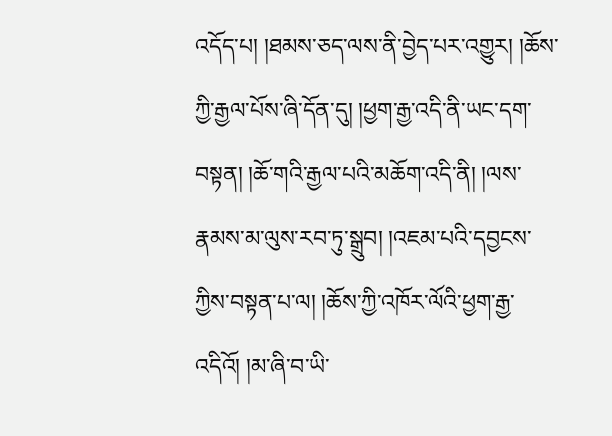འདོད་པ། །ཐམས་ཅད་ལས་ནི་བྱེད་པར་འགྱུར། །ཆོས་ཀྱི་རྒྱལ་པོས་ཞི་དོན་དུ། །ཕྱག་རྒྱ་འདི་ནི་ཡང་དག་བསྟན། །ཆོ་གའི་རྒྱལ་པའི་མཆོག་འདི་ནི། །ལས་རྣམས་མ་ལུས་རབ་ཏུ་སྒྲུབ། །འཇམ་པའི་དབྱངས་ཀྱིས་བསྟན་པ་ལ། །ཆོས་ཀྱི་འཁོར་ལོའི་ཕྱག་རྒྱ་འདིའོ། །མ་ཞི་བ་ཡི་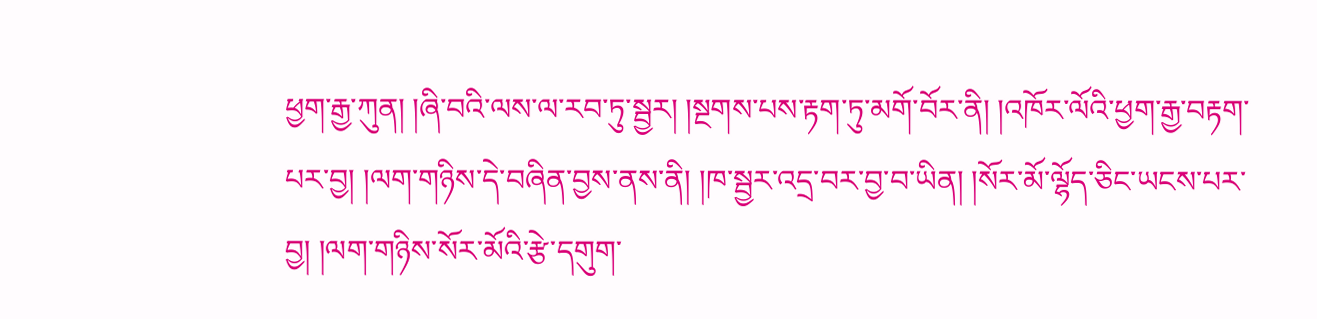ཕྱག་རྒྱ་ཀུན། །ཞི་བའི་ལས་ལ་རབ་ཏུ་སྦྱར། །སྔགས་པས་རྟག་ཏུ་མགོ་བོར་ནི། །འཁོར་ལོའི་ཕྱག་རྒྱ་བརྟག་པར་བྱ། །ལག་གཉིས་དེ་བཞིན་བྱས་ནས་ནི། །ཁ་སྦྱར་འདྲ་བར་བྱ་བ་ཡིན། །སོར་མོ་ལྷོད་ཅིང་ཡངས་པར་བྱ། །ལག་གཉིས་སོར་མོའི་རྩེ་དགུག་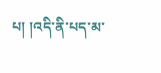པ། །འདི་ནི་པད་མ་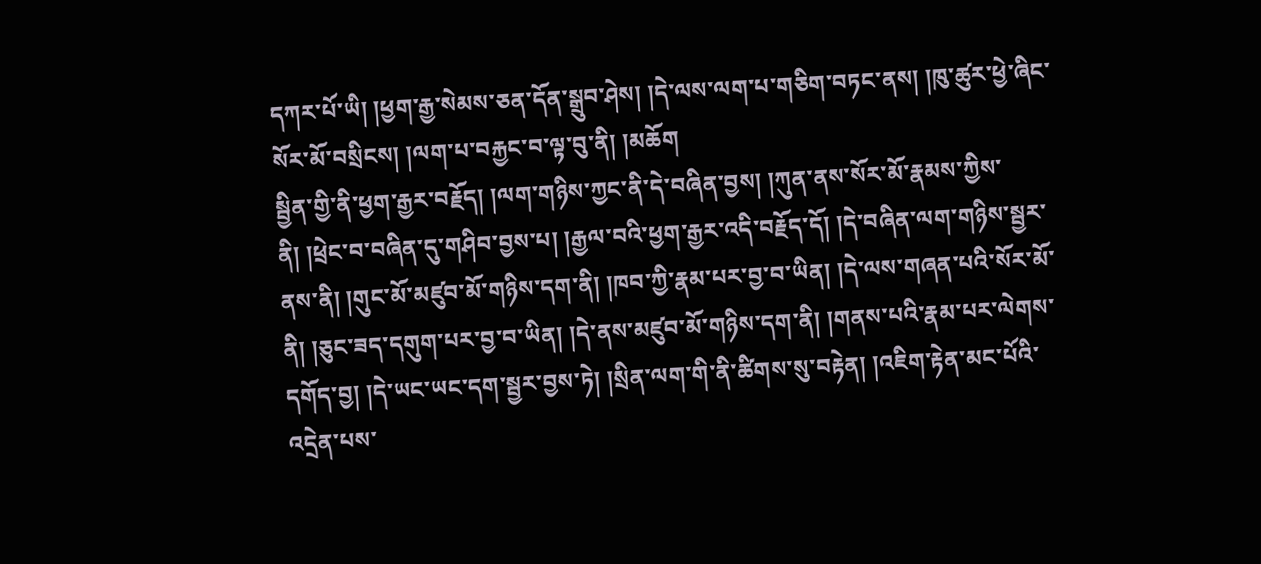དཀར་པོ་ཡི། །ཕྱག་རྒྱ་སེམས་ཅན་དོན་སྒྲུབ་ཤེས། །དེ་ལས་ལག་པ་གཅིག་བཏང་ནས། །ཁུ་ཚུར་ཕྱེ་ཞིང་སོར་མོ་བསྲིངས། །ལག་པ་བརྐྱང་བ་ལྟ་བུ་ནི། །མཆོག
སྦྱིན་གྱི་ནི་ཕྱག་རྒྱར་བརྗོད། །ལག་གཉིས་ཀྱང་ནི་དེ་བཞིན་བྱས། །ཀུན་ནས་སོར་མོ་རྣམས་ཀྱིས་ནི། །ཕྲེང་བ་བཞིན་དུ་གཤིབ་བྱས་པ། །རྒྱལ་བའི་ཕྱག་རྒྱར་འདི་བརྗོད་དོ། །དེ་བཞིན་ལག་གཉིས་སྦྱར་ནས་ནི། །གུང་མོ་མཛུབ་མོ་གཉིས་དག་ནི། །ཁབ་ཀྱི་རྣམ་པར་བྱ་བ་ཡིན། །དེ་ལས་གཞན་པའི་སོར་མོ་ནི། །ཅུང་ཟད་དགུག་པར་བྱ་བ་ཡིན། །དེ་ནས་མཛུབ་མོ་གཉིས་དག་ནི། །གནས་པའི་རྣམ་པར་ལེགས་དགོད་བྱ། །དེ་ཡང་ཡང་དག་སྦྱར་བྱས་ཏེ། །སྲིན་ལག་གི་ནི་ཚིགས་སུ་བརྟེན། །འཇིག་རྟེན་མང་པོའི་འདྲེན་པས་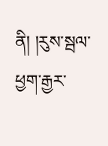ནི། །རུས་སྦལ་ཕྱག་རྒྱར་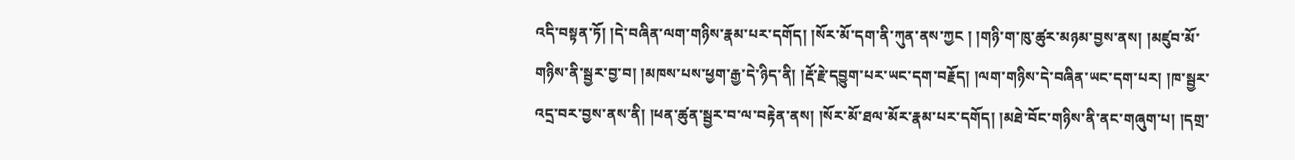འདི་བསྟན་ཏོ། །དེ་བཞིན་ལག་གཉིས་རྣམ་པར་དགོད། །སོར་མོ་དག་ནི་ཀུན་ནས་ཀྱང ། །གཉི་ག་ཁུ་ཚུར་མཉམ་བྱས་ནས། །མཛུབ་མོ་གཉིས་ནི་སྦྱར་བྱ་བ། །མཁས་པས་ཕྱག་རྒྱ་དེ་ཉིད་ནི། །རྡོ་རྗེ་དབྱུག་པར་ཡང་དག་བརྗོད། །ལག་གཉིས་དེ་བཞིན་ཡང་དག་པར། །ཁ་སྦྱར་འདྲ་བར་བྱས་ནས་ནི། །ཕན་ཚུན་སྦྱར་བ་ལ་བརྟེན་ནས། །སོར་མོ་ཐལ་མོར་རྣམ་པར་དགོད། །མཐེ་བོང་གཉིས་ནི་ནང་གཞུག་པ། །དགྲ་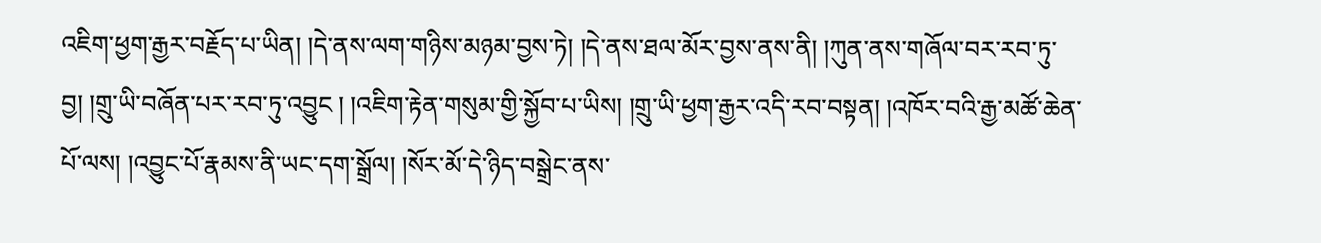འཇིག་ཕྱག་རྒྱར་བརྗོད་པ་ཡིན། །དེ་ནས་ལག་གཉིས་མཉམ་བྱས་ཏེ། །དེ་ནས་ཐལ་མོར་བྱས་ནས་ནི། །ཀུན་ནས་གཞོལ་བར་རབ་ཏུ་བྱ། །གྲུ་ཡི་བཞོན་པར་རབ་ཏུ་འབྱུང ། །འཇིག་རྟེན་གསུམ་གྱི་སྐྱོབ་པ་ཡིས། །གྲུ་ཡི་ཕྱག་རྒྱར་འདི་རབ་བསྟན། །འཁོར་བའི་རྒྱ་མཚོ་ཆེན་པོ་ལས། །འབྱུང་པོ་རྣམས་ནི་ཡང་དག་སྒྲོལ། །སོར་མོ་དེ་ཉིད་བསྒྲེང་ནས་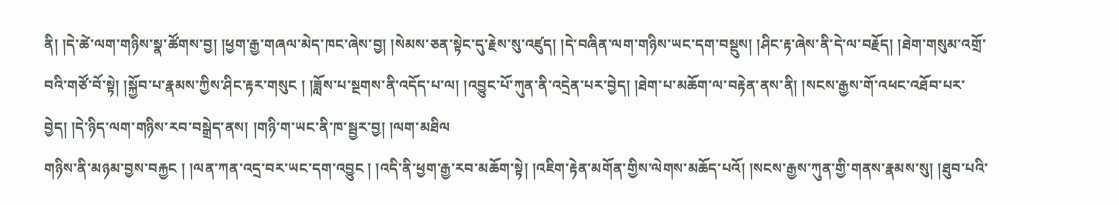ནི། །དེ་ཚེ་ལག་གཉིས་སྣ་ཚོགས་བྱ། །ཕྱག་རྒྱ་གཞལ་མེད་ཁང་ཞེས་བྱ། །སེམས་ཅན་སྟེང་དུ་རྗེས་སུ་འཛུད། །དེ་བཞིན་ལག་གཉིས་ཡང་དག་བསྡུས། །ཤིང་རྟ་ཞེས་ནི་དེ་ལ་བརྗོད། །ཐེག་གསུམ་འགྲོ་བའི་གཙོ་བོ་སྟེ། །སྐྱོབ་པ་རྣམས་ཀྱིས་ཤིང་རྟར་གསུང ། །ཟློས་པ་སྔགས་ནི་འདོད་པ་ལ། །འབྱུང་པོ་ཀུན་ནི་འདྲེན་པར་བྱེད། །ཐེག་པ་མཆོག་ལ་བརྟེན་ནས་ནི། །སངས་རྒྱས་གོ་འཕང་འཐོབ་པར་བྱེད། །དེ་ཉིད་ལག་གཉིས་རབ་བསྒྲེད་ནས། །གཉི་ག་ཡང་ནི་ཁ་སྦྱར་བྱ། །ལག་མཐིལ
གཉིས་ནི་མཉམ་བྱས་བརྐྱང ། །ལན་ཀན་འདྲ་བར་ཡང་དག་འབྱུང ། །འདི་ནི་ཕྱག་རྒྱ་རབ་མཆོག་སྟེ། །འཇིག་རྟེན་མགོན་གྱིས་ལེགས་མཆོད་པའོ། །སངས་རྒྱས་ཀུན་གྱི་གནས་རྣམས་སུ། །ཐུབ་པའི་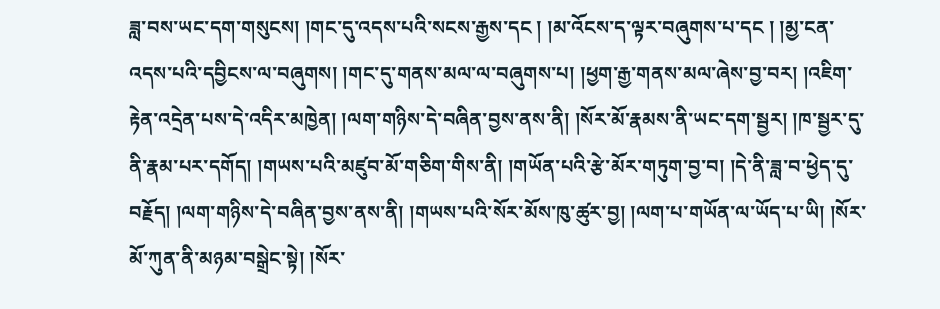ཟླ་བས་ཡང་དག་གསུངས། །གང་དུ་འདས་པའི་སངས་རྒྱས་དང ། །མ་འོངས་ད་ལྟར་བཞུགས་པ་དང ། །མྱ་ངན་འདས་པའི་དབྱིངས་ལ་བཞུགས། །གང་དུ་གནས་མལ་ལ་བཞུགས་པ། །ཕྱག་རྒྱ་གནས་མལ་ཞེས་བྱ་བར། །འཇིག་རྟེན་འདྲེན་པས་དེ་འདིར་མཁྱེན། །ལག་གཉིས་དེ་བཞིན་བྱས་ནས་ནི། །སོར་མོ་རྣམས་ནི་ཡང་དག་སྦྱར། །ཁ་སྦྱར་དུ་ནི་རྣམ་པར་དགོད། །གཡས་པའི་མཛུབ་མོ་གཅིག་གིས་ནི། །གཡོན་པའི་རྩེ་མོར་གཏུག་བྱ་བ། །དེ་ནི་ཟླ་བ་ཕྱེད་དུ་བརྗོད། །ལག་གཉིས་དེ་བཞིན་བྱས་ནས་ནི། །གཡས་པའི་སོར་མོས་ཁུ་ཚུར་བྱ། །ལག་པ་གཡོན་ལ་ཡོད་པ་ཡི། །སོར་མོ་ཀུན་ནི་མཉམ་བསྒྲེང་སྟེ། །སོར་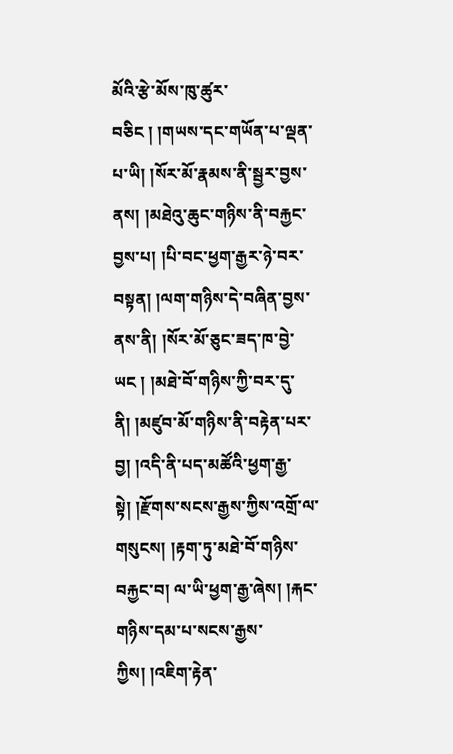མོའི་རྩེ་མོས་ཁུ་ཚུར་བཅིང ། །གཡས་དང་གཡོན་པ་ལྡན་པ་ཡི། །སོར་མོ་རྣམས་ནི་སྦྱར་བྱས་ནས། །མཐེའུ་ཆུང་གཉིས་ནི་བརྐྱང་བྱས་པ། །པི་བང་ཕྱག་རྒྱར་ཉེ་བར་བསྟན། །ལག་གཉིས་དེ་བཞིན་བྱས་ནས་ནི། །སོར་མོ་ཅུང་ཟད་ཁ་བྱེ་ཡང ། །མཐེ་བོ་གཉིས་ཀྱི་བར་དུ་ནི། །མཛུབ་མོ་གཉིས་ནི་བརྟེན་པར་བྱ། །འདི་ནི་པད་མཚོའི་ཕྱག་རྒྱ་སྟེ། །རྫོགས་སངས་རྒྱས་ཀྱིས་འགྲོ་ལ་གསུངས། །རྟག་ཏུ་མཐེ་བོ་གཉིས་བརྐྱང་བ། ལ་ཡི་ཕྱག་རྒྱ་ཞེས། །རྐང་གཉིས་དམ་པ་སངས་རྒྱས་ཀྱིས། །འཇིག་རྟེན་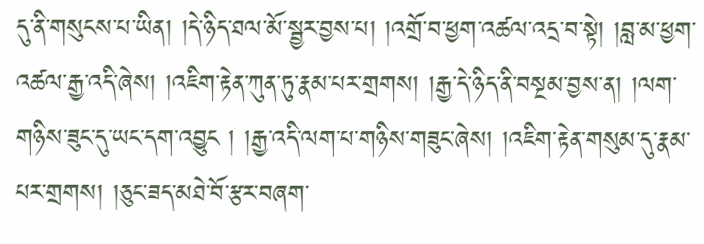དུ་ནི་གསུངས་པ་ཡིན། །དེ་ཉིད་ཐལ་མོ་སྦྱར་བྱས་པ། །འགྲོ་བ་ཕྱག་འཚལ་འདྲ་བ་སྟེ། །བླ་མ་ཕྱག་འཚལ་རྒྱ་འདི་ཞེས། །འཇིག་རྟེན་ཀུན་ཏུ་རྣམ་པར་གྲགས། །རྒྱ་དེ་ཉིད་ནི་བསྔམ་བྱས་ན། །ལག་གཉིས་ཟུང་དུ་ཡང་དག་འབྱུང ། །རྒྱ་འདི་ལག་པ་གཉིས་གཟུང་ཞེས། །འཇིག་རྟེན་གསུམ་དུ་རྣམ་པར་གྲགས། །ཅུང་ཟད་མཐེ་བོ་རྩར་བཞག་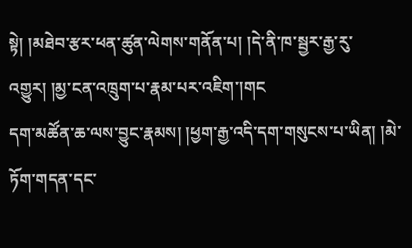སྟེ། །མཐེབ་རྩར་ཕན་ཚུན་ལེགས་གནོན་པ། །དེ་ནི་ཁ་སྦྱར་རྒྱ་རུ་འགྱུར། །མྱ་ངན་འཁྲུག་པ་རྣམ་པར་འཇིག་།གང
དག་མཚོན་ཆ་ལས་བྱུང་རྣམས། །ཕྱག་རྒྱ་འདི་དག་གསུངས་པ་ཡིན། །མེ་ཏོག་གདན་དང་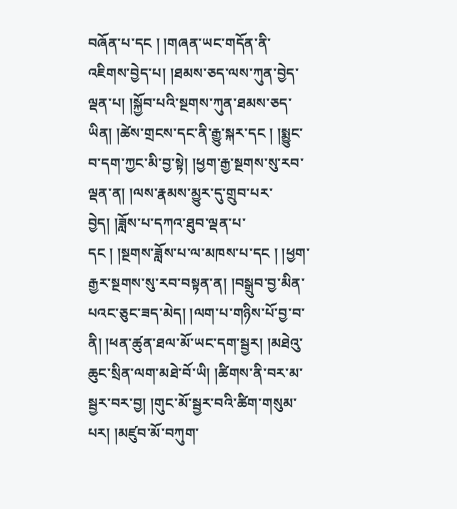བཞོན་པ་དང ། །གཞན་ཡང་གདོན་ནི་འཇིགས་བྱེད་པ། །ཐམས་ཅད་ལས་ཀུན་བྱེད་ལྡན་པ། །སྐྱོབ་པའི་སྔགས་ཀུན་ཐམས་ཅད་ཡིན། །ཚེས་གྲངས་དང་ནི་རྒྱུ་སྐར་དང ། །སྨྱུང་བ་དག་ཀྱང་མི་བྱ་སྟེ། །ཕྱག་རྒྱ་སྔགས་སུ་རབ་ལྡན་ན། །ལས་རྣམས་མྱུར་དུ་གྲུབ་པར་བྱེད། །ཟློས་པ་དཀའ་ཐུབ་ལྡན་པ་དང ། །སྔགས་ཟློས་པ་ལ་མཁས་པ་དང ། །ཕྱག་རྒྱར་སྔགས་སུ་རབ་བསྟན་ན། །བསྒྲུབ་བྱ་མིན་པའང་ཅུང་ཟད་མེད། །ལག་པ་གཉིས་པོ་བྱ་བ་ནི། །ཕན་ཚུན་ཐལ་མོ་ཡང་དག་སྦྱར། །མཐེའུ་ཆུང་སྲིན་ལག་མཐེ་བོ་ཡི། །ཚིགས་ནི་བར་མ་སྦྱར་བར་བྱ། །གུང་མོ་སྦྱར་བའི་ཚིག་གསུམ་པར། །མཛུབ་མོ་བཀུག་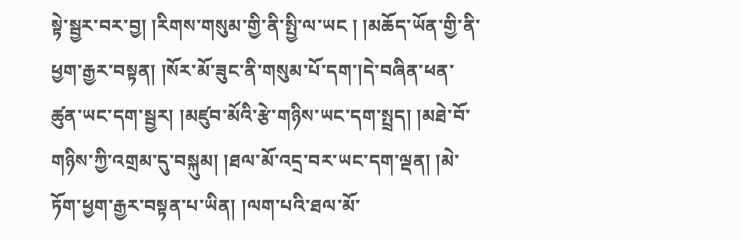སྟེ་སྦྱར་བར་བྱ། །རིགས་གསུམ་གྱི་ནི་སྤྱི་ལ་ཡང ། །མཆོད་ཡོན་གྱི་ནི་ཕྱག་རྒྱར་བསྟན། །སོར་མོ་ཟུང་ནི་གསུམ་པོ་དག་།དེ་བཞིན་ཕན་ཚུན་ཡང་དག་སྦྱར། །མཛུབ་མོའི་རྩེ་གཉིས་ཡང་དག་སྤྲད། །མཐེ་བོ་གཉིས་ཀྱི་འགྲམ་དུ་བསྐུམ། །ཐལ་མོ་འདྲ་བར་ཡང་དག་ལྡན། །མེ་ཏོག་ཕྱག་རྒྱར་བསྟན་པ་ཡིན། །ལག་པའི་ཐལ་མོ་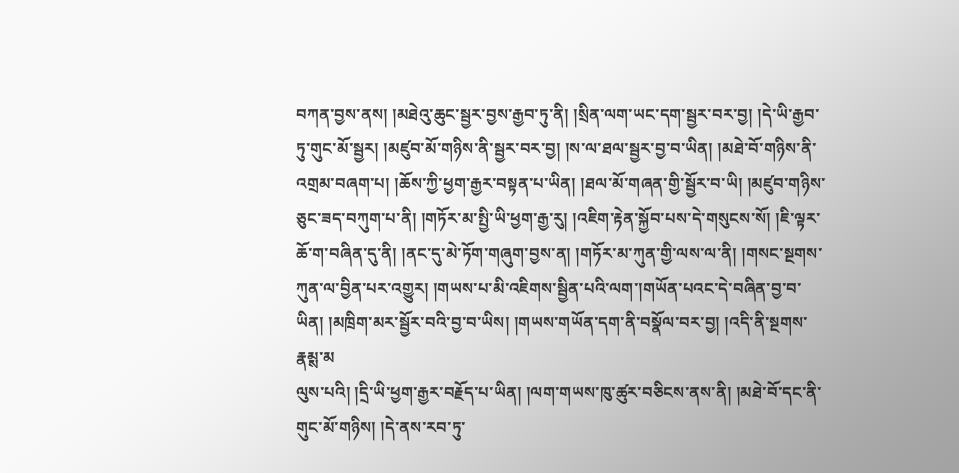བཀན་བྱས་ནས། །མཐེའུ་ཆུང་སྦྱར་བྱས་རྒྱབ་ཏུ་ནི། །སྲིན་ལག་ཡང་དག་སྦྱར་བར་བྱ། །དེ་ཡི་རྒྱབ་ཏུ་གུང་མོ་སྦྱར། །མཛུབ་མོ་གཉིས་ནི་སྦྱར་བར་བྱ། །ས་ལ་ཐལ་སྦྱར་བྱ་བ་ཡིན། །མཐེ་བོ་གཉིས་ནི་འགྲམ་བཞག་པ། །ཆོས་ཀྱི་ཕྱག་རྒྱར་བསྟན་པ་ཡིན། །ཐལ་མོ་གཞན་གྱི་སྦྱོར་བ་ཡི། །མཛུབ་གཉིས་ཅུང་ཟད་བཀུག་པ་ནི། །གཏོར་མ་སྤྱི་ཡི་ཕྱག་རྒྱ་རུ། །འཇིག་རྟེན་སྐྱོབ་པས་དེ་གསུངས་སོ། །ཇི་ལྟར་ཆོ་ག་བཞིན་དུ་ནི། །ནང་དུ་མེ་ཏོག་གཞུག་བྱས་ན། །གཏོར་མ་ཀུན་གྱི་ལས་ལ་ནི། །གསང་སྔགས་ཀུན་ལ་བྱིན་པར་འགྱུར། །གཡས་པ་མི་འཇིགས་སྦྱིན་པའི་ལག་།གཡོན་པའང་དེ་བཞིན་བྱ་བ་ཡིན། །མཁྲིག་མར་སྦྱོར་བའི་བྱ་བ་ཡིས། །གཡས་གཡོན་དག་ནི་བསྣོལ་བར་བྱ། །འདི་ནི་སྔགས་རྣམྶ་མ
ལུས་པའི། །དྲི་ཡི་ཕྱག་རྒྱར་བརྗོད་པ་ཡིན། །ལག་གཡས་ཁུ་ཚུར་བཅིངས་ནས་ནི། །མཐེ་བོ་དང་ནི་གུང་མོ་གཉིས། །དེ་ནས་རབ་ཏུ་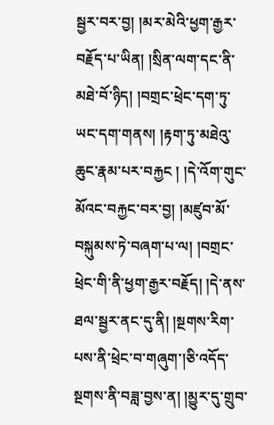སྦྱར་བར་བྱ། །མར་མེའི་ཕྱག་རྒྱར་བརྗོད་པ་ཡིན། །སྲིན་ལག་དང་ནི་མཐེ་བོ་ཉིད། །བགྲང་ཕྲེང་དག་ཏུ་ཡང་དག་གནས། །རྟག་ཏུ་མཐེའུ་ཆུང་རྣམ་པར་བརྐྱང ། །དེ་འོག་གུང་མོའང་བརྐྱང་བར་བྱ། །མཛུབ་མོ་བསྐུམས་ཏེ་བཞག་པ་ལ། །བགྲང་ཕྲེང་གི་ནི་ཕྱག་རྒྱར་བརྗོད། །དེ་ནས་ཐལ་སྦྱར་ནང་དུ་ནི། །སྔགས་རིག་པས་ནི་ཕྲེང་བ་གཞུག་།ཅི་འདོད་སྔགས་ནི་བཟླ་བྱས་ན། །མྱུར་དུ་གྲུབ་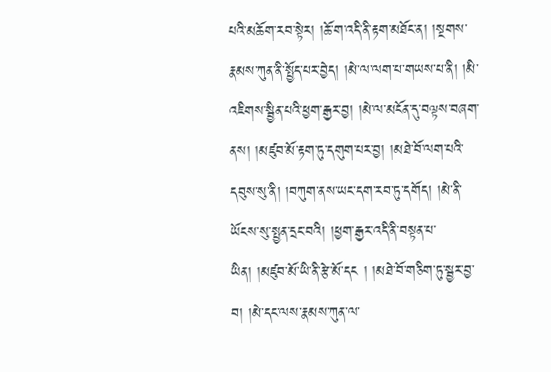པའི་མཆོག་རབ་སྟེར། །ཆོ་ག་འདི་ནི་རྟག་མཐོང་ན། །སྔགས་རྣམས་ཀུན་ནི་སྤྱོད་པར་བྱེད། །མེ་ལ་ལག་པ་གཡས་པ་ནི། །མི་འཇིགས་སྦྱིན་པའི་ཕྱག་རྒྱར་བྱ། །མེ་ལ་མངོན་དུ་བལྟས་བཞག་ནས། །མཛུབ་མོ་རྟག་ཏུ་དགུག་པར་བྱ། །མཐེ་བོ་ལག་པའི་དབུས་སུ་ནི། །བཀུག་ནས་ཡང་དག་རབ་ཏུ་དགོད། །མེ་ནི་ཡོངས་སུ་སྤྱན་དྲང་བའི། །ཕྱག་རྒྱར་འདི་ནི་བསྟན་པ་ཡིན། །མཛུབ་མོ་ཡི་ནི་རྩེ་མོ་དང ། །མཐེ་བོ་གཅིག་ཏུ་སྦྱར་བྱ་བ། །མེ་དང་ལས་རྣམས་ཀུན་ལ་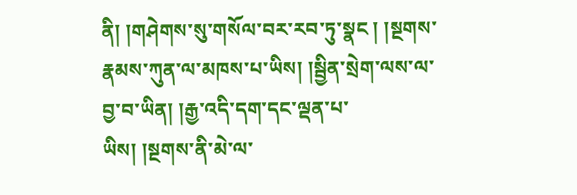ནི། །གཤེགས་སུ་གསོལ་བར་རབ་ཏུ་སྣང ། །སྔགས་རྣམས་ཀུན་ལ་མཁས་པ་ཡིས། །སྦྱིན་སྲེག་ལས་ལ་བྱ་བ་ཡིན། །རྒྱ་འདི་དག་དང་ལྡན་པ་ཡིས། །སྔགས་ནི་མེ་ལ་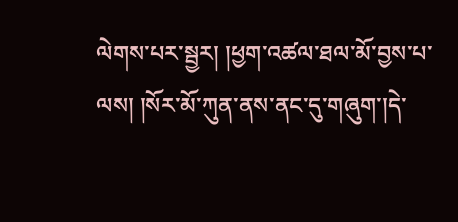ལེགས་པར་སྦྱར། །ཕྱག་འཚལ་ཐལ་མོ་བྱས་པ་ལས། །སོར་མོ་ཀུན་ནས་ནང་དུ་གཞུག་།དེ་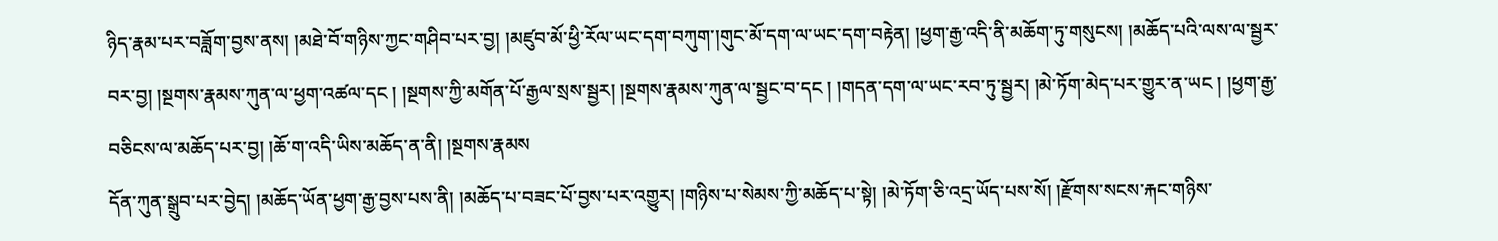ཉིད་རྣམ་པར་བཟློག་བྱས་ནས། །མཐེ་བོ་གཉིས་ཀྱང་གཤིབ་པར་བྱ། །མཛུབ་མོ་ཕྱི་རོལ་ཡང་དག་བཀུག་།གུང་མོ་དག་ལ་ཡང་དག་བརྟེན། །ཕྱག་རྒྱ་འདི་ནི་མཆོག་ཏུ་གསུངས། །མཆོད་པའི་ལས་ལ་སྦྱར་བར་བྱ། །སྔགས་རྣམས་ཀུན་ལ་ཕྱག་འཚལ་དང ། །སྔགས་ཀྱི་མགོན་པོ་རྒྱལ་སྲས་སྦྱར། །སྔགས་རྣམས་ཀུན་ལ་སྦྱང་བ་དང ། །གདན་དག་ལ་ཡང་རབ་ཏུ་སྦྱར། །མེ་ཏོག་མེད་པར་གྱུར་ན་ཡང ། །ཕྱག་རྒྱ་བཅིངས་ལ་མཆོད་པར་བྱ། །ཆོ་ག་འདི་ཡིས་མཆོད་ན་ནི། །སྔགས་རྣམས
དོན་ཀུན་སྒྲུབ་པར་བྱེད། །མཆོད་ཡོན་ཕྱག་རྒྱ་བྱས་པས་ནི། །མཆོད་པ་བཟང་པོ་བྱས་པར་འགྱུར། །གཉིས་པ་སེམས་ཀྱི་མཆོད་པ་སྟེ། །མེ་ཏོག་ཅི་འདྲ་ཡོད་པས་སོ། །རྫོགས་སངས་རྐང་གཉིས་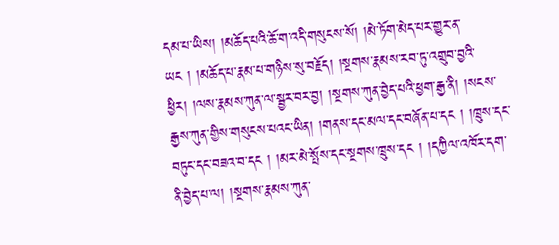དམ་པ་ཡིས། །མཆོད་པའི་ཆོ་ག་འདི་གསུངས་སོ། །མེ་ཏོག་མེད་པར་གྱུར་ན་ཡང ། །མཆོད་པ་རྣམ་པ་གཉིས་སུ་བརྗོད། །སྔགས་རྣམས་རབ་ཏུ་འགྲུབ་བྱའི་ཕྱིར། །ལས་རྣམས་ཀུན་ལ་སྦྱར་བར་བྱ། །སྔགས་ཀུན་བྱེད་པའི་ཕྱག་རྒྱ་ནི། །སངས་རྒྱས་ཀུན་གྱིས་གསུངས་པའང་ཡིན། །གནས་དང་མལ་དང་བཞོན་པ་དང ། །ཁྲུས་དང་བཏུང་དང་བཟའ་བ་དང ། །མར་མེ་སྤོས་དང་སྔགས་ཁྲུས་དང ། །དཀྱིལ་འཁོར་དག་ནི་བྱེད་པ་ལ། །སྔགས་རྣམས་ཀུན་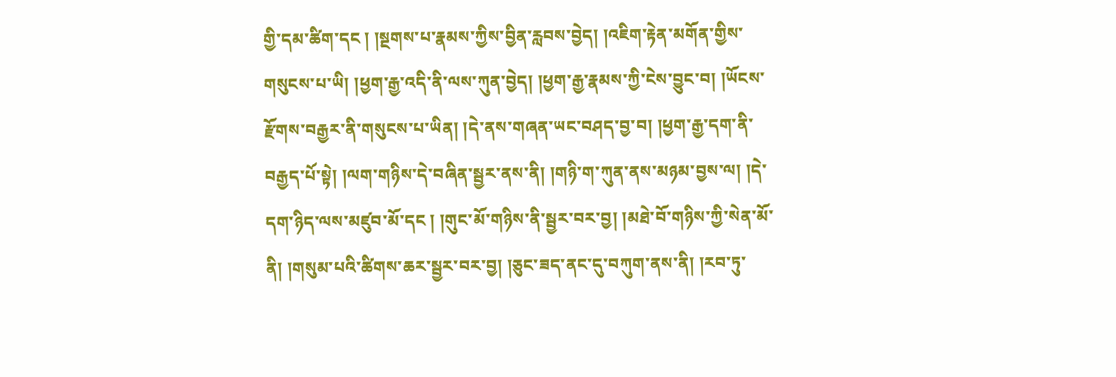གྱི་དམ་ཚིག་དང ། །སྔགས་པ་རྣམས་ཀྱིས་བྱིན་རླབས་བྱེད། །འཇིག་རྟེན་མགོན་གྱིས་གསུངས་པ་ཡི། །ཕྱག་རྒྱ་འདི་ནི་ལས་ཀུན་བྱེད། །ཕྱག་རྒྱ་རྣམས་ཀྱི་ངེས་བྱུང་བ། །ཡོངས་རྫོགས་བརྒྱར་ནི་གསུངས་པ་ཡིན། །དེ་ནས་གཞན་ཡང་བཤད་བྱ་བ། །ཕྱག་རྒྱ་དག་ནི་བརྒྱད་པོ་སྟེ། །ལག་གཉིས་དེ་བཞིན་སྦྱར་ནས་ནི། །གཉི་ག་ཀུན་ནས་མཉམ་བྱས་ལ། །དེ་དག་ཉིད་ལས་མཛུབ་མོ་དང ། །གུང་མོ་གཉིས་ནི་སྦྱར་བར་བྱ། །མཐེ་བོ་གཉིས་ཀྱི་སེན་མོ་ནི། །གསུམ་པའི་ཚིགས་ཆར་སྦྱར་བར་བྱ། །ཅུང་ཟད་ནང་དུ་བཀུག་ནས་ནི། །རབ་ཏུ་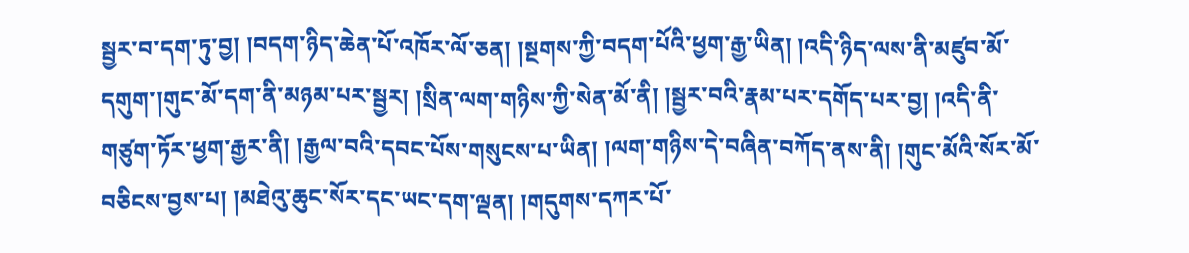སྦྱར་བ་དག་ཏུ་བྱ། །བདག་ཉིད་ཆེན་པོ་འཁོར་ལོ་ཅན། །སྔགས་ཀྱི་བདག་པོའི་ཕྱག་རྒྱ་ཡིན། །འདི་ཉིད་ལས་ནི་མཛུབ་མོ་དགུག་།གུང་མོ་དག་ནི་མཉམ་པར་སྦྱར། །སྲིན་ལག་གཉིས་ཀྱི་སེན་མོ་ནི། །སྦྱར་བའི་རྣམ་པར་དགོད་པར་བྱ། །འདི་ནི་གཙུག་ཏོར་ཕྱག་རྒྱར་ནི། །རྒྱལ་བའི་དབང་པོས་གསུངས་པ་ཡིན། །ལག་གཉིས་དེ་བཞིན་བཀོད་ནས་ནི། །གུང་མོའི་སོར་མོ་བཅིངས་བྱས་པ། །མཐེའུ་ཆུང་སོར་དང་ཡང་དག་ལྡན། །གདུགས་དཀར་པོ་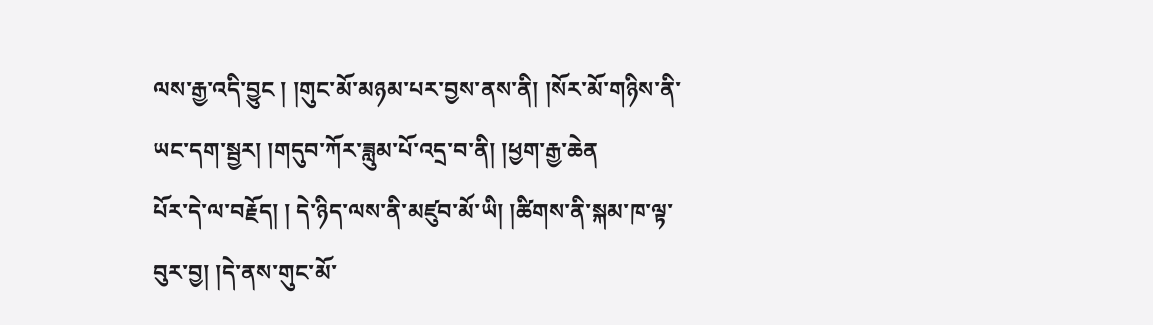ལས་རྒྱ་འདི་བྱུང ། །གུང་མོ་མཉམ་པར་བྱས་ནས་ནི། །སོར་མོ་གཉིས་ནི་ཡང་དག་སྦྱར། །གདུབ་ཀོར་ཟླུམ་པོ་འདྲ་བ་ནི། །ཕྱག་རྒྱ་ཆེན
པོར་དེ་ལ་བརྗོད། ། དེ་ཉིད་ལས་ནི་མཛུབ་མོ་ཡི། །ཚིགས་ནི་སྐམ་ཁ་ལྟ་བུར་བྱ། །དེ་ནས་གུང་མོ་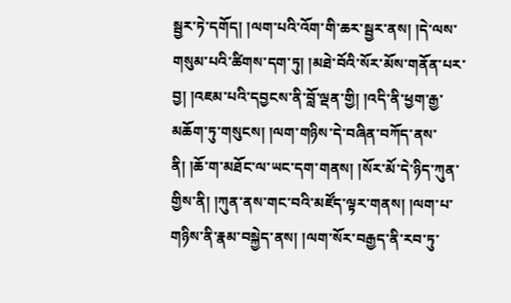སྦྱར་ཏེ་དགོད། །ལག་པའི་འོག་གི་ཆར་སྦྱར་ནས། །དེ་ལས་གསུམ་པའི་ཚིགས་དག་ཏུ། །མཐེ་བོའི་སོར་མོས་གནོན་པར་བྱ། །འཇམ་པའི་དབྱངས་ནི་བློ་ལྡན་གྱི། །འདི་ནི་ཕྱག་རྒྱ་མཆོག་ཏུ་གསུངས། །ལག་གཉིས་དེ་བཞིན་བཀོད་ནས་ནི། །ཆོ་ག་མཐོང་ལ་ཡང་དག་གནས། །སོར་མོ་དེ་ཉིད་ཀུན་གྱིས་ནི། །ཀུན་ནས་གང་བའི་མཛོད་ལྟར་གནས། །ལག་པ་གཉིས་ནི་རྣམ་བསྐྱེད་ནས། །ལག་སོར་བརྒྱད་ནི་རབ་ཏུ་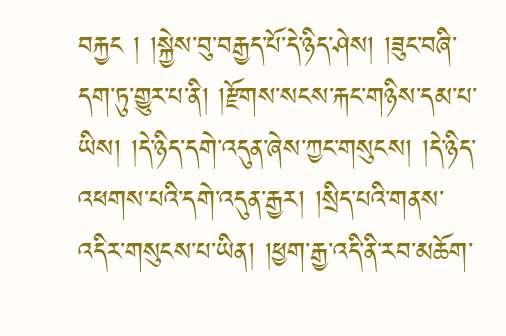བརྐྱང ། །སྐྱེས་བུ་བརྒྱད་པོ་དེ་ཉིད་ཤེས། །ཟུང་བཞི་དག་ཏུ་གྱུར་པ་ནི། །རྫོགས་སངས་རྐང་གཉིས་དམ་པ་ཡིས། །དེ་ཉིད་དགེ་འདུན་ཞེས་ཀྱང་གསུངས། །དེ་ཉིད་འཕགས་པའི་དགེ་འདུན་རྒྱར། །སྲིད་པའི་གནས་འདིར་གསུངས་པ་ཡིན། །ཕྱག་རྒྱ་འདི་ནི་རབ་མཆོག་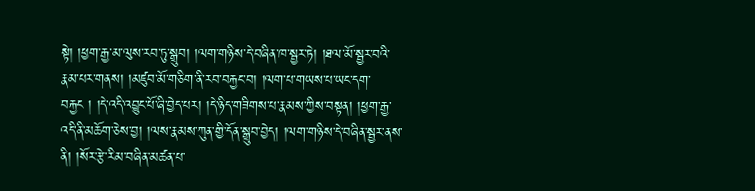སྟེ། །ཕྱག་རྒྱ་མ་ལུས་རབ་ཏུ་སྒྲུབ། །ལག་གཉིས་དེ་བཞིན་ཁ་སྦྱར་ཏེ། །ཐལ་མོ་སྦྱར་བའི་རྣམ་པར་གནས། །མཛུབ་མོ་གཅིག་ནི་རབ་བརྐྱང་བ། །ལག་པ་གཡས་པ་ཡང་དག་བརྐྱང ། །དེ་འདི་འབྱུང་པོ་ཞི་བྱེད་པར། །དེ་ཉིད་གཟིགས་པ་རྣམས་ཀྱིས་བསྟན། །ཕྱག་རྒྱ་འདི་ནི་མཆོག་ཅེས་བྱ། །ལས་རྣམས་ཀུན་གྱི་དོན་སྒྲུབ་བྱེད། །ལག་གཉིས་དེ་བཞིན་སྦྱར་ནས་ནི། །སོར་རྩེ་རིམ་བཞིན་མཚན་པ་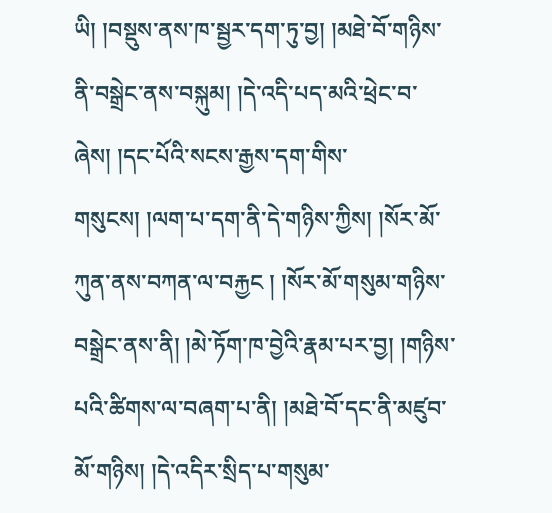ཡི། །བསྡུས་ནས་ཁ་སྦྱར་དག་ཏུ་བྱ། །མཐེ་བོ་གཉིས་ནི་བསྒྲེང་ནས་བསྐུམ། །དེ་འདི་པད་མའི་ཕྲེང་བ་ཞེས། །དང་པོའི་སངས་རྒྱས་དག་གིས་གསུངས། །ལག་པ་དག་ནི་དེ་གཉིས་ཀྱིས། །སོར་མོ་ཀུན་ནས་བཀན་ལ་བརྐྱང ། །སོར་མོ་གསུམ་གཉིས་བསྒྲེང་ནས་ནི། །མེ་ཏོག་ཁ་བྱེའི་རྣམ་པར་བྱ། །གཉིས་པའི་ཚིགས་ལ་བཞག་པ་ནི། །མཐེ་བོ་དང་ནི་མཛུབ་མོ་གཉིས། །དེ་འདིར་སྲིད་པ་གསུམ་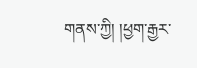གནས་ཀྱི། །ཕྱག་རྒྱར་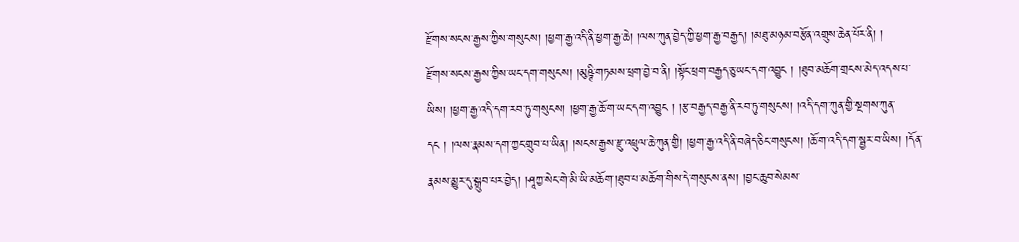རྫོགས་སངས་རྒྱས་ཀྱིས་གསུངས། །ཕྱག་རྒྱ་འདི་ནི་ཕྱག་རྒྱ་ཆེ། །ལས་ཀུན་བྱེད་ཀྱི་ཕྱག་རྒྱ་བརྒྱད། །མཐུ་མཉམ་བརྩོན་འགྲུས་ཆེན་པོར་ནི། །
རྫོགས་སངས་རྒྱས་ཀྱིས་ཡང་དག་གསུངས། །མུཥྚི་གཏམས་ཕྲག་བྱེ་བ་ནི། །སྟོང་ཕྲག་བརྒྱད་ཅུ་ཡང་དག་འབྱུང ། །ཐུབ་མཆོག་གྲངས་མེད་འདས་པ་ཡིས། །ཕྱག་རྒྱ་འདི་དག་རབ་ཏུ་གསུངས། །ཕྱག་རྒྱ་ཆོ་ག་ཡང་དག་འབྱུང ། །རྩ་བརྒྱད་བརྒྱ་ནི་རབ་ཏུ་གསུངས། །འདི་དག་ཀུན་གྱི་སྔགས་ཀུན་དང ། །ལས་རྣམས་དག་ཀྱང་གྲུབ་པ་ཡིན། །སངས་རྒྱས་རྫུ་འཕྲུལ་ཆེ་ཀུན་གྱི། །ཕྱག་རྒྱ་འདི་ནི་བཞེད་ཅིང་གསུངས། །ཆོ་ག་འདི་དག་སྦྱར་བ་ཡིས། །དོན་རྣམས་མྱུར་དུ་སྒྲུབ་པར་བྱེད། །ཤཱཀྱ་སེང་གེ་མི་ཡི་མཆོག་།ཐུབ་པ་མཆོག་གིས་དེ་གསུངས་ནས། །བྱང་ཆུབ་སེམས་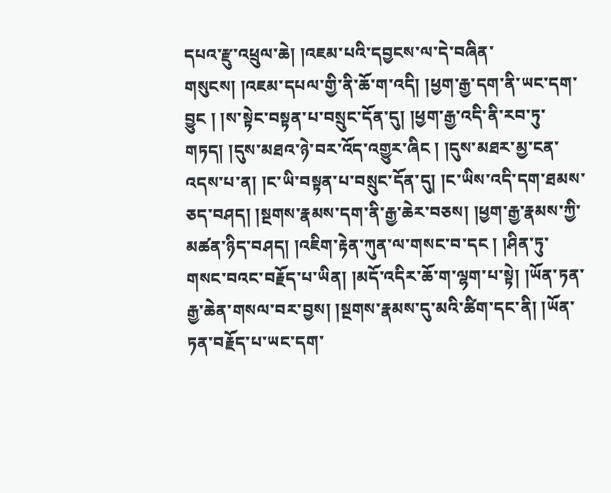དཔའ་རྫུ་འཕྲུལ་ཆེ། །འཇམ་པའི་དབྱངས་ལ་དེ་བཞིན་གསུངས། །འཇམ་དཔལ་གྱི་ནི་ཆོ་ག་འདི། །ཕྱག་རྒྱ་དག་ནི་ཡང་དག་བྱུང ། །ས་སྟེང་བསྟན་པ་བསྲུང་དོན་དུ། །ཕྱག་རྒྱ་འདི་ནི་རབ་ཏུ་གཏད། །དུས་མཐའ་ཉེ་བར་འོད་འགྱུར་ཞིང ། །དུས་མཐར་མྱ་ངན་འདས་པ་ན། །ང་ཡི་བསྟན་པ་བསྲུང་དོན་དུ། །ང་ཡིས་འདི་དག་ཐམས་ཅད་བཤད། །སྔགས་རྣམས་དག་ནི་རྒྱ་ཆེར་བཅས། །ཕྱག་རྒྱ་རྣམས་ཀྱི་མཚན་ཉིད་བཤད། །འཇིག་རྟེན་ཀུན་ལ་གསང་བ་དང ། །ཤིན་ཏུ་གསང་བའང་བརྗོད་པ་ཡིན། །མདོ་འདིར་ཆོ་ག་ལྷག་པ་སྟེ། །ཡོན་ཏན་རྒྱ་ཆེན་གསལ་བར་བྱས། །སྔགས་རྣམས་དུ་མའི་ཚིག་དང་ནི། །ཡོན་ཏན་བརྗོད་པ་ཡང་དག་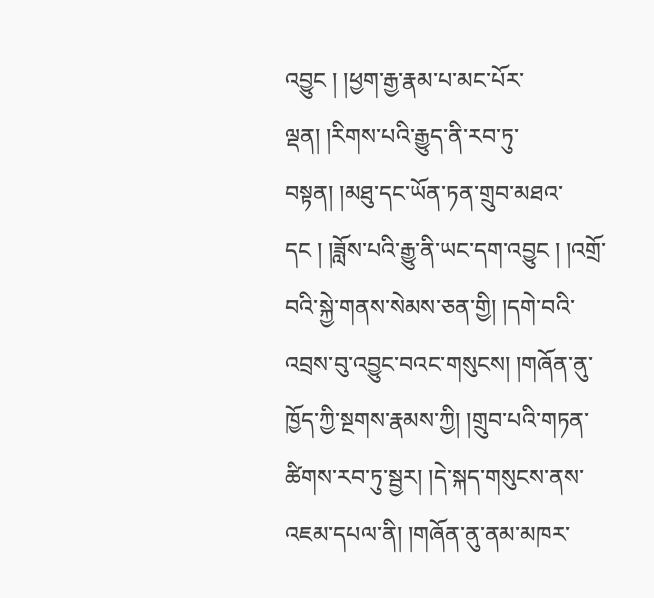འབྱུང ། །ཕྱག་རྒྱ་རྣམ་པ་མང་པོར་ལྡན། །རིགས་པའི་རྒྱུད་ནི་རབ་ཏུ་བསྟན། །མཐུ་དང་ཡོན་ཏན་གྲུབ་མཐའ་དང ། །ཟློས་པའི་རྒྱུ་ནི་ཡང་དག་འབྱུང ། །འགྲོ་བའི་སྐྱེ་གནས་སེམས་ཅན་གྱི། །དགེ་བའི་འབྲས་བུ་འབྱུང་བའང་གསུངས། །གཞོན་ནུ་ཁྱོད་ཀྱི་སྔགས་རྣམས་ཀྱི། །གྲུབ་པའི་གཏན་ཚིགས་རབ་ཏུ་སྦྱར། །དེ་སྐད་གསུངས་ནས་འཇམ་དཔལ་ནི། །གཞོན་ནུ་ནམ་མཁར་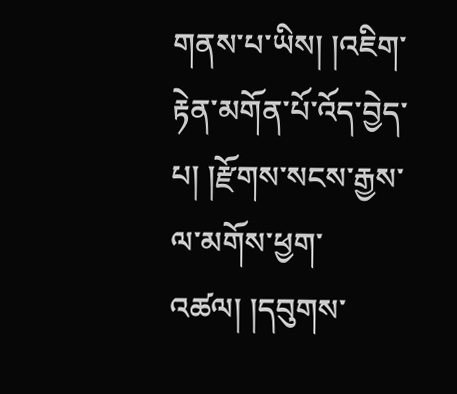གནས་པ་ཡིས། །འཇིག་རྟེན་མགོན་པོ་འོད་བྱེད་པ། །རྫོགས་སངས་རྒྱས་ལ་མགོས་ཕྱག་འཚལ། །དབུགས་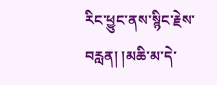རིང་ཕྱུང་ནས་སྙིང་རྗེས་བརླན། །མཆི་མ་དེ་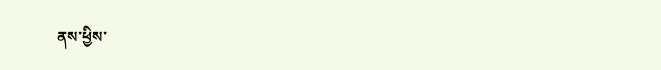ནས་ཕྱིས་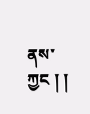ནས་ཀྱང ། །